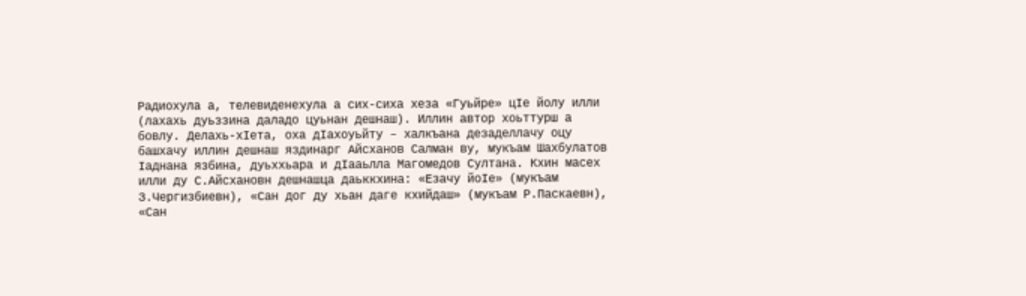Радиохула а, телевиденехула а сих-сиха хеза «Гуьйре» цIе йолу илли (лахахь дуьззина даладо цуьнан дешнаш). Иллин автор хоьттурш а бовлу. Делахь-хIета, оха дIахоуьйту – халкъана дезаделлачу оцу башхачу иллин дешнаш яздинарг Айсханов Салман ву, мукъам Шахбулатов Iаднана язбина, дуьххьара и дIааьлла Магомедов Султана. Кхин масех илли ду С.Айсхановн дешнашца даьккхина: «Езачу йоIе» (мукъам З.Чергизбиевн), «Сан дог ду хьан даге кхийдаш» (мукъам Р.Паскаевн), «Сан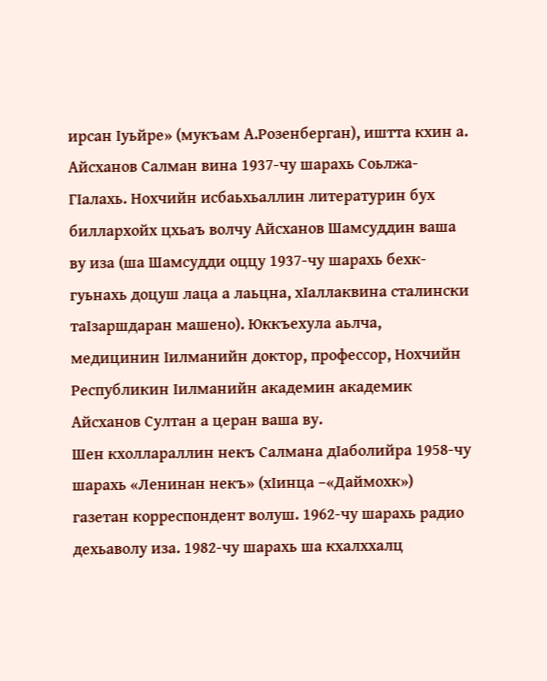ирсан Iуьйре» (мукъам А.Розенберган), иштта кхин а.
Айсханов Салман вина 1937-чу шарахь Соьлжа-ГIалахь. Нохчийн исбаьхьаллин литературин бух биллархойх цхьаъ волчу Айсханов Шамсуддин ваша ву иза (ша Шамсудди оццу 1937-чу шарахь бехк-гуьнахь доцуш лаца а лаьцна, хIаллаквина сталински таIзаршдаран машено). Юккъехула аьлча, медицинин Iилманийн доктор, профессор, Нохчийн Республикин Iилманийн академин академик Айсханов Султан а церан ваша ву.
Шен кхоллараллин некъ Салмана дIаболийра 1958-чу шарахь «Ленинан некъ» (хIинца –«Даймохк») газетан корреспондент волуш. 1962-чу шарахь радио дехьаволу иза. 1982-чу шарахь ша кхалххалц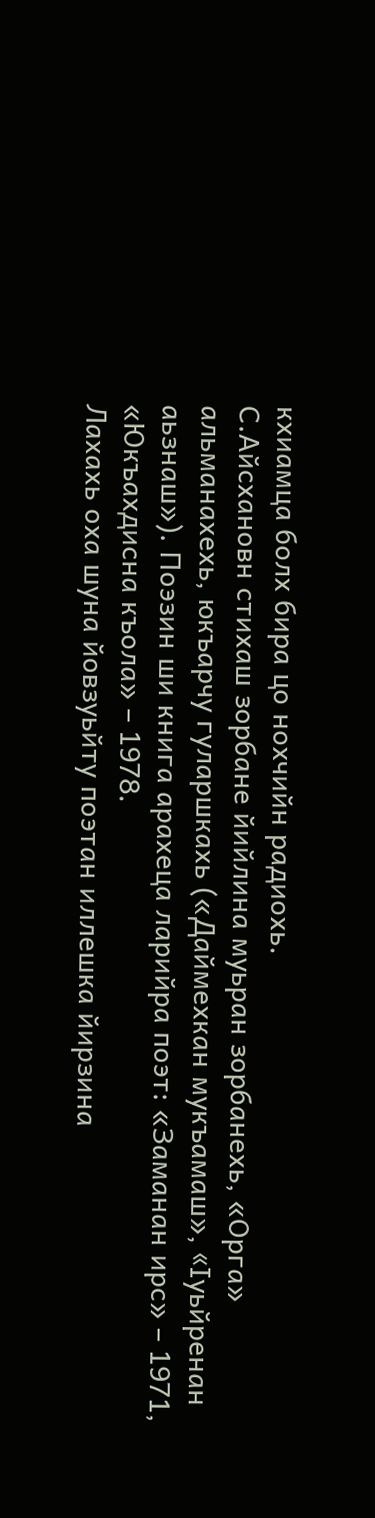кхиамца болх бира цо нохчийн радиохь.
С.Айсхановн стихаш зорбане йийлина муьран зорбанехь, «Орга» альманахехь, юкъарчу гуларшкахь («Даймехкан мукъамаш», «Iуьйренан аьзнаш»). Поэзин ши книга арахеца ларийра поэт: «Заманан ирс» – 1971, «Юкъахдисна къола» – 1978.
Лахахь оха шуна йовзуьйту поэтан иллешка йирзина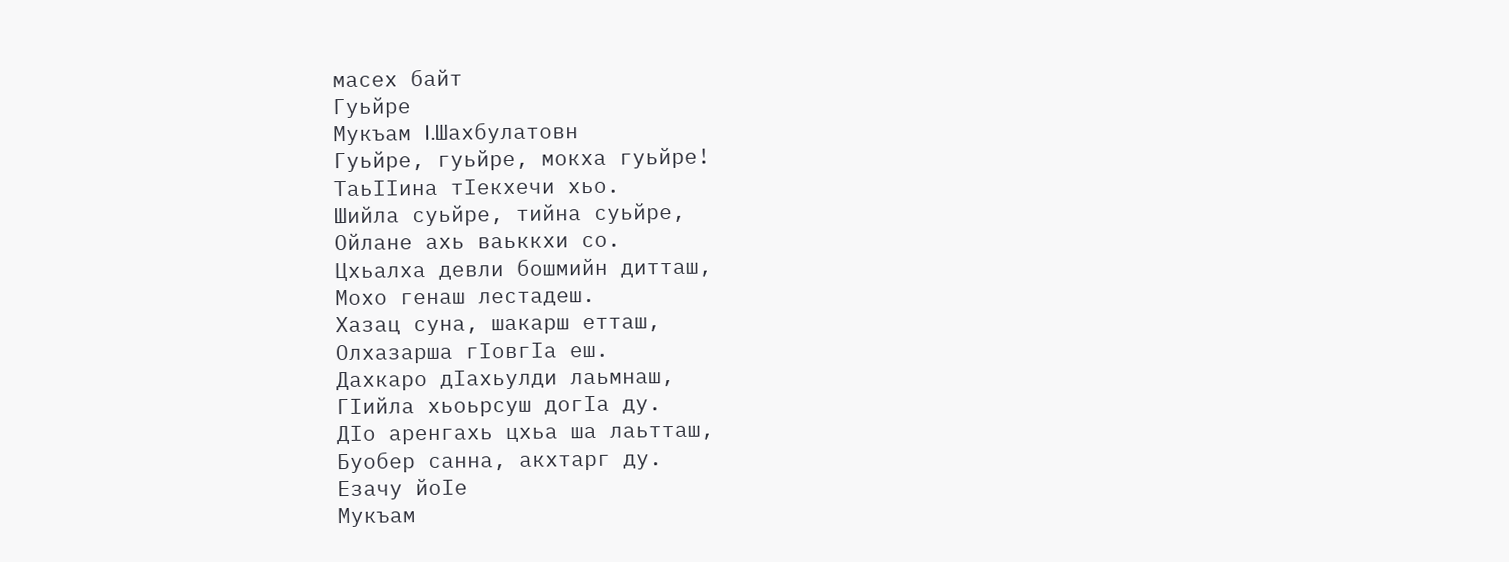масех байт
Гуьйре
Мукъам I.Шахбулатовн
Гуьйре, гуьйре, мокха гуьйре!
ТаьIIина тIекхечи хьо.
Шийла суьйре, тийна суьйре,
Ойлане ахь ваьккхи со.
Цхьалха девли бошмийн дитташ,
Мохо генаш лестадеш.
Хазац суна, шакарш етташ,
Олхазарша гIовгIа еш.
Дахкаро дIахьулди лаьмнаш,
ГIийла хьоьрсуш догIа ду.
ДIо аренгахь цхьа ша лаьтташ,
Буобер санна, акхтарг ду.
Езачу йоIе
Мукъам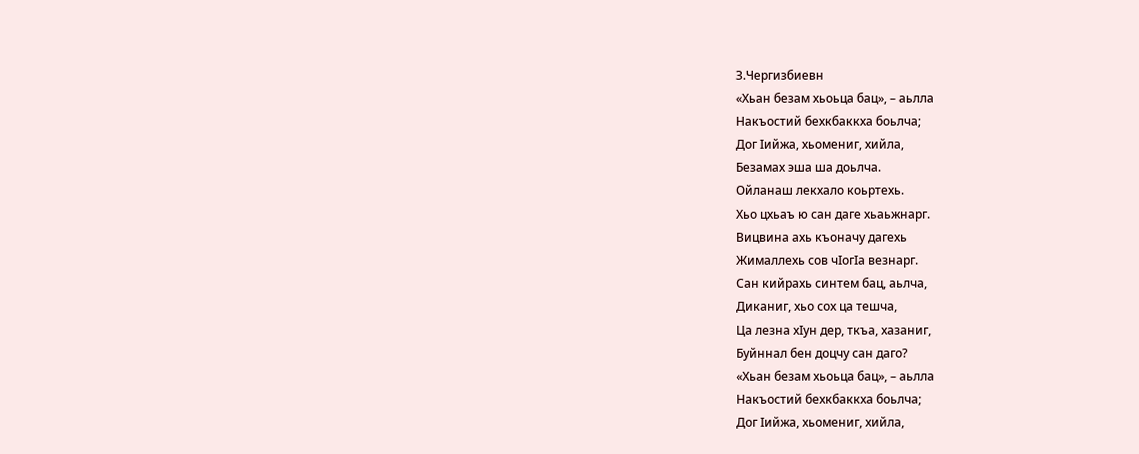З.Чергизбиевн
«Хьан безам хьоьца бац», – аьлла
Накъостий бехкбаккха боьлча;
Дог Iийжа, хьомениг, хийла,
Безамах эша ша доьлча.
Ойланаш лекхало коьртехь.
Хьо цхьаъ ю сан даге хьаьжнарг.
Вицвина ахь къоначу дагехь
Жималлехь сов чIогIа везнарг.
Сан кийрахь синтем бац, аьлча,
Диканиг, хьо сох ца тешча,
Ца лезна хIун дер, ткъа, хазаниг,
Буйннал бен доцчу сан даго?
«Хьан безам хьоьца бац», – аьлла
Накъостий бехкбаккха боьлча;
Дог Iийжа, хьомениг, хийла,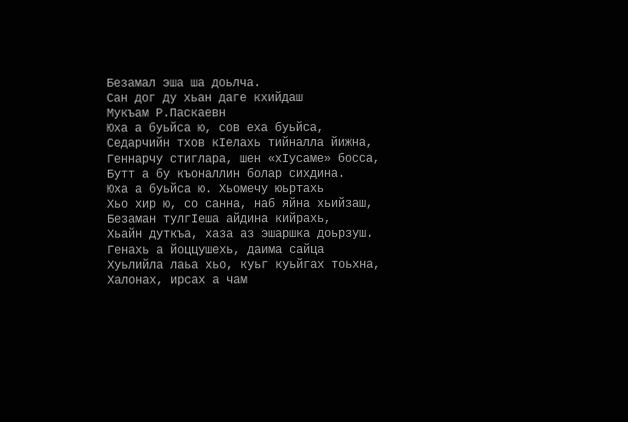Безамал эша ша доьлча.
Сан дог ду хьан даге кхийдаш
Мукъам Р.Паскаевн
Юха а буьйса ю, сов еха буьйса,
Седарчийн тхов кIелахь тийналла йижна,
Геннарчу стиглара, шен «хIусаме» босса,
Бутт а бу къоналлин болар сихдина.
Юха а буьйса ю. Хьомечу юьртахь
Хьо хир ю, со санна, наб яйна хьийзаш,
Безаман тулгIеша айдина кийрахь,
Хьайн дуткъа, хаза аз эшаршка доьрзуш.
Генахь а йоццушехь, даима сайца
Хуьлийла лаьа хьо, куьг куьйгах тоьхна,
Халонах, ирсах а чам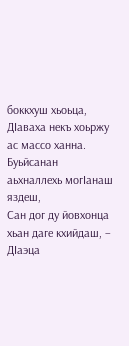боккхуш хьоьца,
ДIаваха некъ хоьржу ас массо ханна.
Буьйсанан аьхналлехь могIанаш яздеш,
Сан дог ду йовхонца хьан даге кхийдаш, –
ДIаэца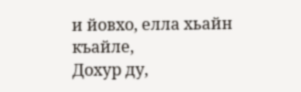и йовхо, елла хьайн къайле,
Дохур ду,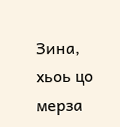Зина, хьоь цо мерза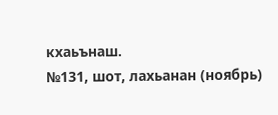кхаьънаш.
№131, шот, лахьанан (ноябрь)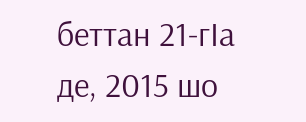беттан 21-гIа де, 2015 шо